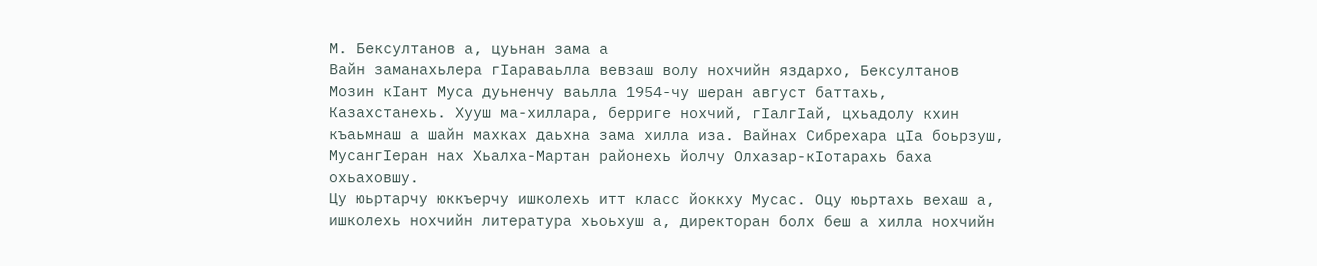М. Бексултанов а, цуьнан зама а
Вайн заманахьлера гIараваьлла вевзаш волу нохчийн яздархо, Бексултанов Мозин кIант Муса дуьненчу ваьлла 1954-чу шеран август баттахь, Казахстанехь. Хууш ма-хиллара, берриге нохчий, гIалгIай, цхьадолу кхин къаьмнаш а шайн махках даьхна зама хилла иза. Вайнах Сибрехара цIа боьрзуш, МусангIеран нах Хьалха-Мартан районехь йолчу Олхазар-кIотарахь баха охьаховшу.
Цу юьртарчу юккъерчу ишколехь итт класс йоккху Мусас. Оцу юьртахь вехаш а, ишколехь нохчийн литература хьоьхуш а, директоран болх беш а хилла нохчийн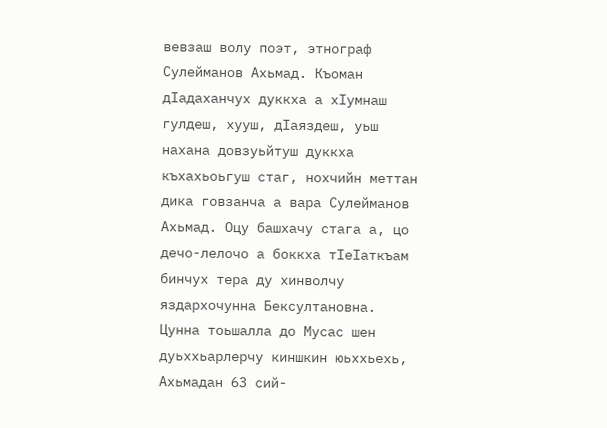вевзаш волу поэт, этнограф Сулейманов Ахьмад. Къоман дIадаханчух дуккха а хIумнаш гулдеш, хууш, дIаяздеш, уьш нахана довзуьйтуш дуккха къхахьоьгуш стаг, нохчийн меттан дика говзанча а вара Сулейманов Ахьмад. Оцу башхачу стага а, цо дечо-лелочо а боккха тIеIаткъам бинчух тера ду хинволчу яздархочунна Бексултановна.
Цунна тоьшалла до Мусас шен дуьххьарлерчу киншкин юьххьехь, Ахьмадан 63 сий-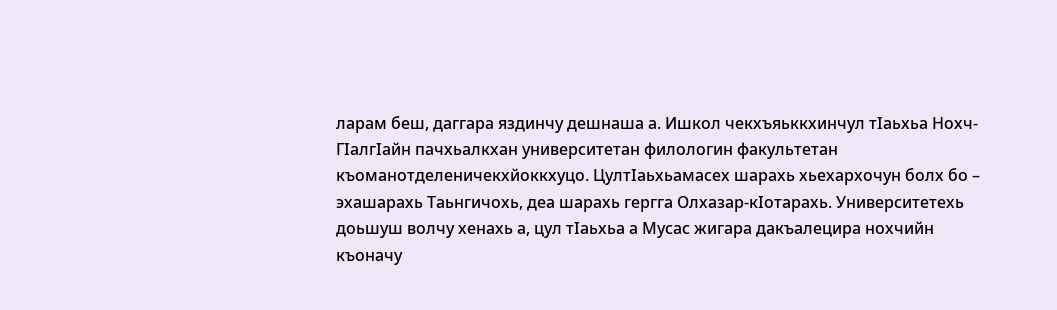ларам беш, даггара яздинчу дешнаша а. Ишкол чекхъяьккхинчул тIаьхьа Нохч-ГIалгIайн пачхьалкхан университетан филологин факультетан къоманотделеничекхйоккхуцо. ЦултIаьхьамасех шарахь хьехархочун болх бо – эхашарахь Таьнгичохь, деа шарахь гергга Олхазар-кIотарахь. Университетехь доьшуш волчу хенахь а, цул тIаьхьа а Мусас жигара дакъалецира нохчийн къоначу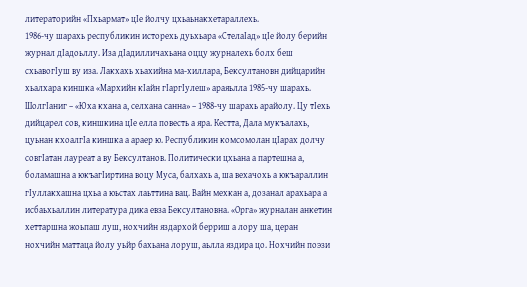литераторийн «Пхьармат» цIе йолчу цхьаьнакхетараллехь.
1986-чу шарахь республикин исторехь дуьхьара «СтелаIад» цIе йолу берийн журнал дIадоьллу. Иза дIадилличахьана оццу журналехь болх беш схьавогIуш ву иза. Лакхахь хьахийна ма-хиллара, Бексултановн дийцарийн хьалхара киншка «Мархийн кIайн гIаргIулеш» араяьлла 1985-чу шарахь. ШолгIаниг – «Юха кхана а, селхана санна» – 1988-чу шарахь арайолу. Цу тIехь дийцарел сов, киншкина цIе елла повесть а яра. Кестта, Дала мукъалахь, цуьнан кхоалгIа киншка а араер ю. Республикин комсомолан цIарах долчу совгIатан лауреат а ву Бексултанов. Политически цхьана а партешна а, боламашна а юкъагIиртина воцу Муса, балхахь а, ша вехачохь а юкъараллин гIуллакхашна цхьа а юьстах лаьттина вац. Вайн мехкан а, дозанал арахьара а исбаьхьаллин литература дика евза Бексултановна. «Орга» журналан анкетин хеттаршна жоьпаш луш, нохчийн яздархой берриш а лору ша, церан нохчийн маттаца йолу уьйр бахьана лоруш, аьлла яздира цо. Нохчийн поэзи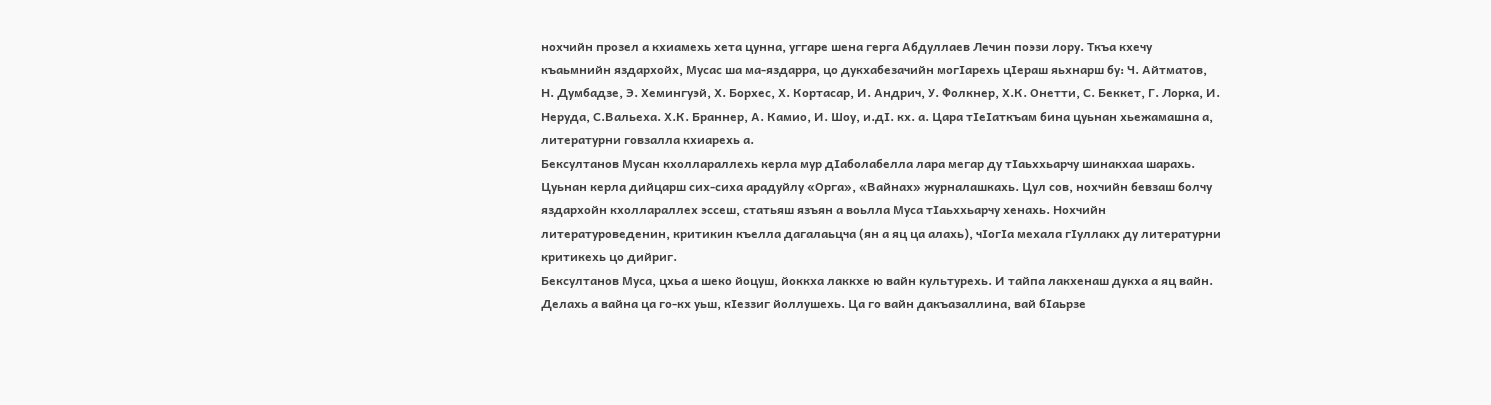нохчийн прозел а кхиамехь хета цунна, уггаре шена герга Абдуллаев Лечин поэзи лору. Ткъа кхечу къаьмнийн яздархойх, Мусас ша ма-яздарра, цо дукхабезачийн могIарехь цIераш яьхнарш бу: Ч. Айтматов, Н. Думбадзе, Э. Хемингуэй, Х. Борхес, Х. Кортасар, И. Андрич, У. Фолкнер, Х.К. Онетти, С. Беккет, Г. Лорка, И. Неруда, С.Вальеха. Х.К. Браннер, А. Камио, И. Шоу, и.дI. кх. а. Цара тIеIаткъам бина цуьнан хьежамашна а, литературни говзалла кхиарехь а.
Бексултанов Мусан кхоллараллехь керла мур дIаболабелла лара мегар ду тIаьххьарчу шинакхаа шарахь. Цуьнан керла дийцарш сих-сиха арадуйлу «Орга», «Вайнах» журналашкахь. Цул сов, нохчийн бевзаш болчу яздархойн кхоллараллех эссеш, статьяш язъян а воьлла Муса тIаьххьарчу хенахь. Нохчийн литературоведенин, критикин къелла дагалаьцча (ян а яц ца алахь), чIогIа мехала гIуллакх ду литературни критикехь цо дийриг.
Бексултанов Муса, цхьа а шеко йоцуш, йоккха лаккхе ю вайн культурехь. И тайпа лакхенаш дукха а яц вайн. Делахь а вайна ца го-кх уьш, кIеззиг йоллушехь. Ца го вайн дакъазаллина, вай бIаьрзе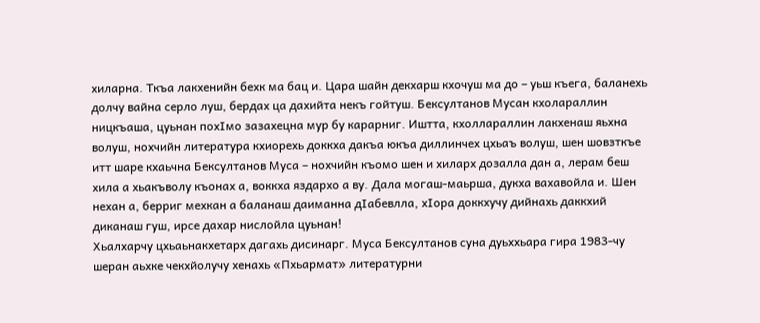хиларна. Ткъа лакхенийн бехк ма бац и. Цара шайн декхарш кхочуш ма до – уьш къега, баланехь долчу вайна серло луш, бердах ца дахийта некъ гойтуш. Бексултанов Мусан кхолараллин ницкъаша, цуьнан похIмо зазахецна мур бу карарниг. Иштта, кхоллараллин лакхенаш яьхна волуш, нохчийн литература кхиорехь доккха дакъа юкъа диллинчех цхьаъ волуш, шен шовзткъе итт шаре кхаьчна Бексултанов Муса – нохчийн къомо шен и хиларх дозалла дан а, лерам беш хила а хьакъволу къонах а, воккха яздархо а ву. Дала могаш-маьрша, дукха вахавойла и. Шен нехан а, берриг мехкан а баланаш даиманна дIабевлла, хIора доккхучу дийнахь даккхий диканаш гуш, ирсе дахар нислойла цуьнан!
Хьалхарчу цхьаьнакхетарх дагахь дисинарг. Муса Бексултанов суна дуьххьара гира 1983-чу шеран аьхке чекхйолучу хенахь «Пхьармат» литературни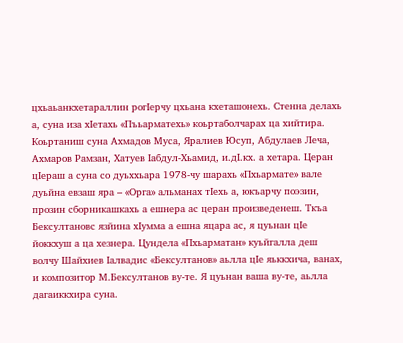цхьаьанкхетараллин рогIерчу цхьана кхеташонехь. Стенна делахь а, суна иза хIетахь «Пъьарматехь» коьртаболчарах ца хийтира. Коьртаниш суна Ахмадов Муса, Яралиев Юсуп, Абдулаев Леча, Ахмаров Рамзан, Хатуев Iабдул-Хьамид, и.дI.кх. а хетара. Церан цIераш а суна со дуьххьара 1978-чу шарахь «Пхьармате» вале дуьйна евзаш яра – «Орга» альманах тIехь а, юкъарчу поэзин, прозин сборникашкахь а ешнера ас церан произведенеш. Ткъа Бексултановс язйина хIумма а ешна яцара ас, я цуьнан цIе йоккхуш а ца хезнера. Цундела «Пхьарматан» куьйгалла деш волчу Шайхиев Iалвадис «Бексултанов» аьлла цIе яьккхича, ванах, и композитор М.Бексултанов ву-те. Я цуьнан ваша ву-те, аьлла дагаиккхира суна.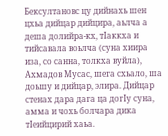Бексултановс цу дийнахь шен цхьа дийцар дийцира, аьлча а деша долийра-кх, тIаккха и тийсавала воьлча (суна хиира иза, со санна, толкха вуйла), Ахмадов Мусас, шега схьало, ша доьшу и дийцар, элира. Дийцар стенах дара дага ца догIу суна, амма и чохь болчара дика тIеийцирий хаьа.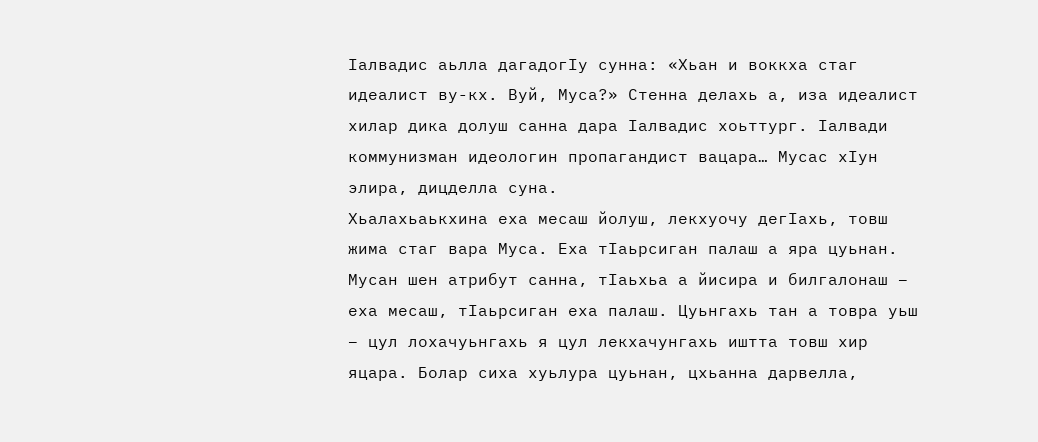Iалвадис аьлла дагадогIу сунна: «Хьан и воккха стаг идеалист ву-кх. Вуй, Муса?» Стенна делахь а, иза идеалист хилар дика долуш санна дара Iалвадис хоьттург. Iалвади коммунизман идеологин пропагандист вацара… Мусас хIун элира, дицделла суна.
Хьалахьаькхина еха месаш йолуш, лекхуочу дегIахь, товш жима стаг вара Муса. Еха тIаьрсиган палаш а яра цуьнан. Мусан шен атрибут санна, тIаьхьа а йисира и билгалонаш – еха месаш, тIаьрсиган еха палаш. Цуьнгахь тан а товра уьш – цул лохачуьнгахь я цул лекхачунгахь иштта товш хир яцара. Болар сиха хуьлура цуьнан, цхьанна дарвелла,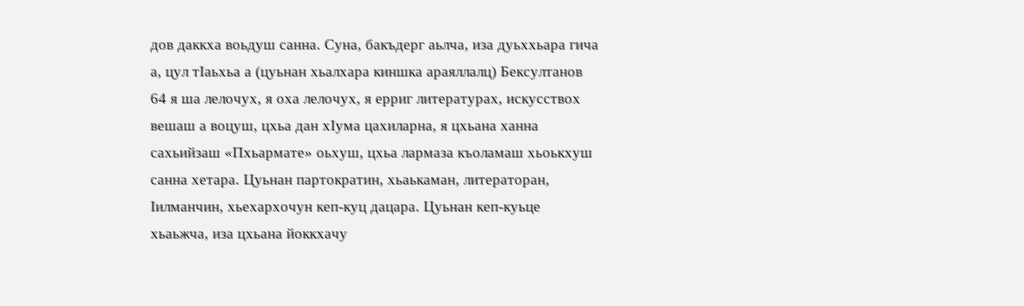дов даккха воьдуш санна. Суна, бакъдерг аьлча, иза дуьххьара гича а, цул тIаьхьа а (цуьнан хьалхара киншка араяллалц) Бексултанов 64 я ша лелочух, я оха лелочух, я ерриг литературах, искусствох вешаш а воцуш, цхьа дан хIума цахиларна, я цхьана ханна сахьийзаш «Пхьармате» оьхуш, цхьа лармаза къоламаш хьоькхуш санна хетара. Цуьнан партократин, хьаькаман, литераторан, Iилманчин, хьехархочун кеп-куц дацара. Цуьнан кеп-куьце хьаьжча, иза цхьана йоккхачу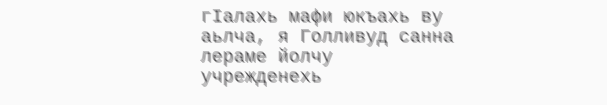гIалахь мафи юкъахь ву аьлча, я Голливуд санна лераме йолчу учрежденехь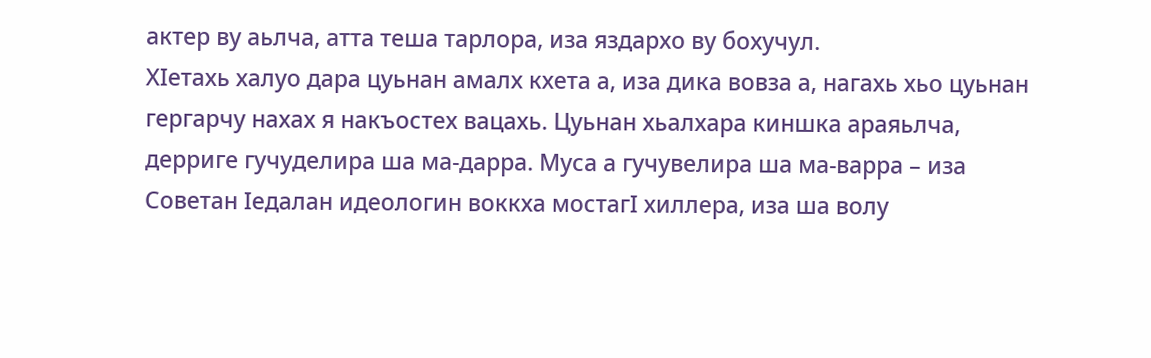актер ву аьлча, атта теша тарлора, иза яздархо ву бохучул.
ХIетахь халуо дара цуьнан амалх кхета а, иза дика вовза а, нагахь хьо цуьнан гергарчу нахах я накъостех вацахь. Цуьнан хьалхара киншка араяьлча, дерриге гучуделира ша ма-дарра. Муса а гучувелира ша ма-варра – иза Советан Iедалан идеологин воккха мостагI хиллера, иза ша волу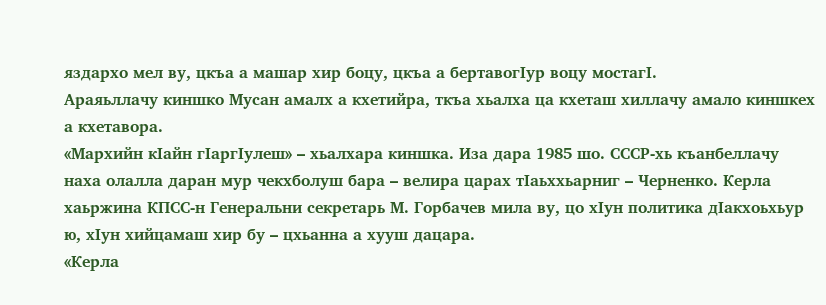яздархо мел ву, цкъа а машар хир боцу, цкъа а бертавогIур воцу мостагI.
Араяьллачу киншко Мусан амалх а кхетийра, ткъа хьалха ца кхеташ хиллачу амало киншкех а кхетавора.
«Мархийн кIайн гIаргIулеш» – хьалхара киншка. Иза дара 1985 шо. СССР-хь къанбеллачу наха олалла даран мур чекхболуш бара – велира царах тIаьххьарниг – Черненко. Керла хаьржина КПСС-н Генеральни секретарь М. Горбачев мила ву, цо хIун политика дIакхоьхьур ю, хIун хийцамаш хир бу – цхьанна а хууш дацара.
«Керла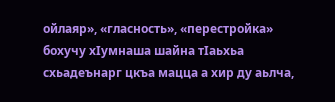ойлаяр», «гласность», «перестройка» бохучу хIумнаша шайна тIаьхьа схьадеънарг цкъа мацца а хир ду аьлча,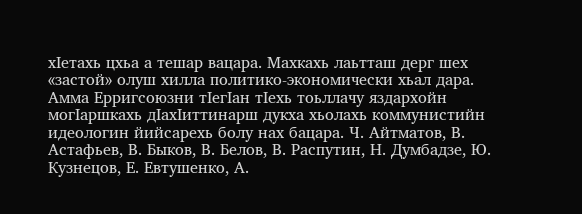хIетахь цхьа а тешар вацара. Махкахь лаьтташ дерг шех «застой» олуш хилла политико-экономически хьал дара. Амма Ерригсоюзни тIегIан тIехь тоьллачу яздархойн могIаршкахь дIахIиттинарш дукха хьолахь коммунистийн идеологин йийсарехь болу нах бацара. Ч. Айтматов, В. Астафьев, В. Быков, В. Белов, В. Распутин, Н. Думбадзе, Ю. Кузнецов, Е. Евтушенко, А.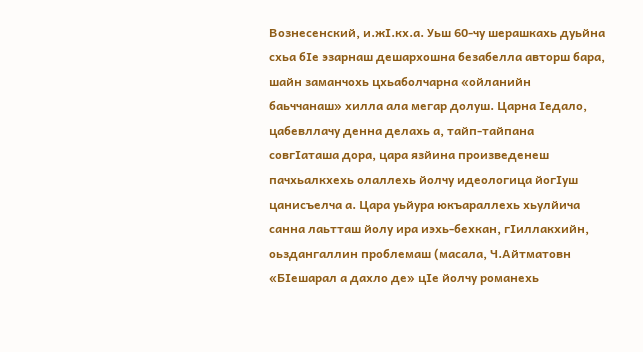Вознесенский, и.жI.кх.а. Уьш 60-чу шерашкахь дуьйна схьа бIе эзарнаш дешархошна безабелла авторш бара, шайн заманчохь цхьаболчарна «ойланийн баьччанаш» хилла ала мегар долуш. Царна Iедало, цабевллачу денна делахь а, тайп-тайпана совгIаташа дора, цара язйина произведенеш пачхьалкхехь олаллехь йолчу идеологица йогIуш цанисъелча а. Цара уьйура юкъараллехь хьулйича санна лаьтташ йолу ира иэхь-бехкан, гIиллакхийн, оьздангаллин проблемаш (масала, Ч.Айтматовн «БIешарал а дахло де» цIе йолчу романехь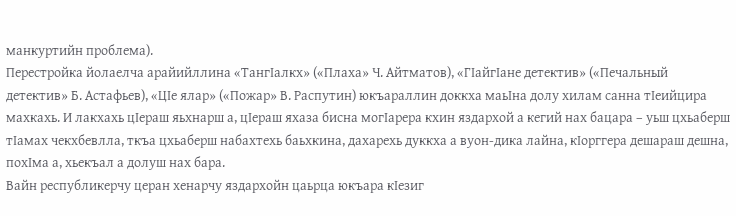манкуртийн проблема).
Перестройка йолаелча арайийллина «ТангIалкх» («Плаха» Ч. Айтматов), «ГIайгIане детектив» («Печальный детектив» Б. Астафьев), «ЦIе ялар» («Пожар» В. Распутин) юкъараллин доккха маьIна долу хилам санна тIеийцира махкахь. И лакхахь цIераш яьхнарш а, цIераш яхаза бисна могIарера кхин яздархой а кегий нах бацара – уьш цхьаберш тIамах чекхбевлла, ткъа цхьаберш набахтехь баьхкина, дахарехь дуккха а вуон-дика лайна, кIорггера дешараш дешна, похIма а, хьекъал а долуш нах бара.
Вайн республикерчу церан хенарчу яздархойн цаьрца юкъара кIезиг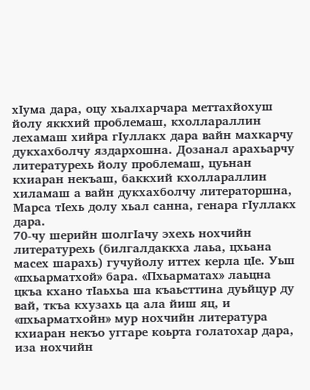хIума дара, оцу хьалхарчара меттахйохуш йолу яккхий проблемаш, кхоллараллин лехамаш хийра гIуллакх дара вайн махкарчу дукхахболчу яздархошна. Дозанал арахьарчу литературехь йолу проблемаш, цуьнан кхиаран некъаш, баккхий кхоллараллин хиламаш а вайн дукхахболчу литераторшна, Марса тIехь долу хьал санна, генара гIуллакх дара.
70-чу шерийн шолгIачу эхехь нохчийн литературехь (билгалдаккха лаьа, цхьана масех шарахь) гучуйолу иттех керла цIе. Уьш «пхьарматхой» бара. «Пхьарматах» лаьцна цкъа кхано тIаьхьа ша къаьсттина дуьйцур ду вай, ткъа кхузахь ца ала йиш яц, и «пхьарматхойн» мур нохчийн литература кхиаран некъо уггаре коьрта голатохар дара, иза нохчийн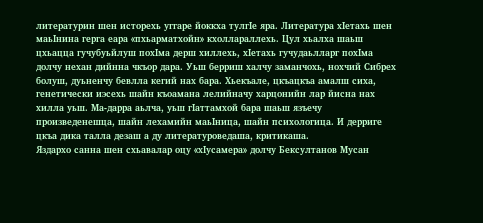литературин шен исторехь уггаре йоккха тулгIе яра. Литература хIетахь шен маьIнина герга еара «пхьарматхойн» кхоллараллехь. Цул хьалха шаьш цхьацца гучубуьйлуш похIма дерш хиллехь, хIетахь гучудаьлларг похIма долчу нехан дийнна чкъор дара. Уьш берриш халчу заманчохь, нохчий Сибрех болуш, дуьненчу бевлла кегий нах бара. Хьекъале, цкъацкъа амалш сиха, генетически иэсехь шайн къоамана лелийначу харцонийн лар йисна нах хилла уьш. Ма-дарра аьлча, уьш гIаттамхой бара шаьш язъечу произведенешца, шайн лехамийн маьIница, шайн психологица. И дерриге цкъа дика талла дезаш а ду литературоведаша, критикаша.
Яздархо санна шен схьавалар оцу «хIусамера» долчу Бексултанов Мусан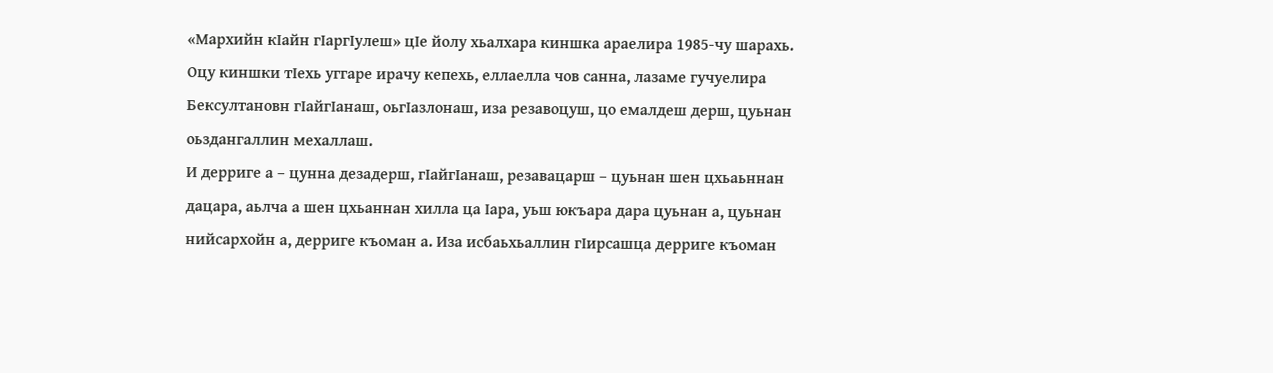«Мархийн кIайн гIаргIулеш» цIе йолу хьалхара киншка араелира 1985-чу шарахь. Оцу киншки тIехь уггаре ирачу кепехь, еллаелла чов санна, лазаме гучуелира Бексултановн гIайгIанаш, оьгIазлонаш, иза резавоцуш, цо емалдеш дерш, цуьнан оьздангаллин мехаллаш.
И дерриге а – цунна дезадерш, гIайгIанаш, резавацарш – цуьнан шен цхьаьннан дацара, аьлча а шен цхьаннан хилла ца Iара, уьш юкъара дара цуьнан а, цуьнан нийсархойн а, дерриге къоман а. Иза исбаьхьаллин гIирсашца дерриге къоман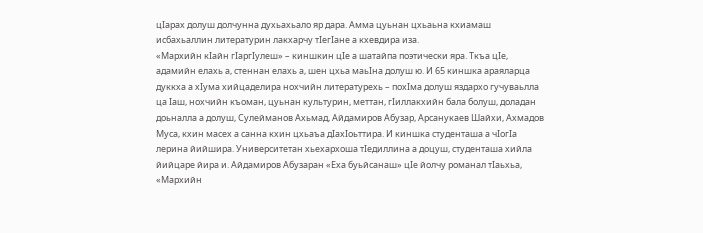цIарах долуш долчунна духьахьало яр дара. Амма цуьнан цхьаьна кхиамаш исбахьаллин литературин лакхарчу тIегIане а кхевдира иза.
«Мархийн кIайн гIаргIулеш» – киншкин цIе а шатайпа поэтически яра. Ткъа цIе, адамийн елахь а, стеннан елахь а, шен цхьа маьIна долуш ю. И 65 киншка араяларца дуккха а хIума хийцаделира нохчийн литературехь – похIма долуш яздархо гучуваьлла ца Iаш, нохчийн къоман, цуьнан культурин, меттан, гIиллакхийн бала болуш, доладан доьналла а долуш, Сулейманов Ахьмад, Айдамиров Абузар, Арсанукаев Шайхи, Ахмадов Муса, кхин масех а санна кхин цхьаъа дIахIоьттира. И киншка студенташа а чIогIа лерина йийшира. Университетан хьехархоша тIедиллина а доцуш, студенташа хийла йийцаре йира и. Айдамиров Абузаран «Еха буьйсанаш» цIе йолчу романал тIаьхьа, «Мархийн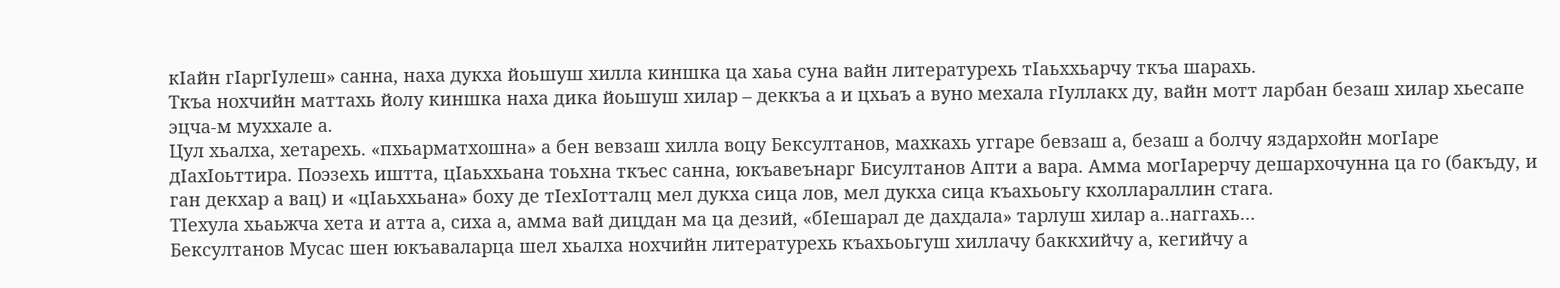кIайн гIаргIулеш» санна, наха дукха йоьшуш хилла киншка ца хаьа суна вайн литературехь тIаьххьарчу ткъа шарахь.
Ткъа нохчийн маттахь йолу киншка наха дика йоьшуш хилар – деккъа а и цхьаъ а вуно мехала гIуллакх ду, вайн мотт ларбан безаш хилар хьесапе эцча-м муххале а.
Цул хьалха, хетарехь. «пхьарматхошна» а бен вевзаш хилла воцу Бексултанов, махкахь уггаре бевзаш а, безаш а болчу яздархойн могIаре дIахIоьттира. Поэзехь иштта, цIаьххьана тоьхна ткъес санна, юкъавеънарг Бисултанов Апти а вара. Амма могIарерчу дешархочунна ца го (бакъду, и ган декхар а вац) и «цIаьххьана» боху де тIехIотталц мел дукха сица лов, мел дукха сица къахьоьгу кхоллараллин стага.
ТIехула хьаьжча хета и атта а, сиха а, амма вай дицдан ма ца дезий, «бIешарал де дахдала» тарлуш хилар а..наггахь…
Бексултанов Мусас шен юкъаваларца шел хьалха нохчийн литературехь къахьоьгуш хиллачу баккхийчу а, кегийчу а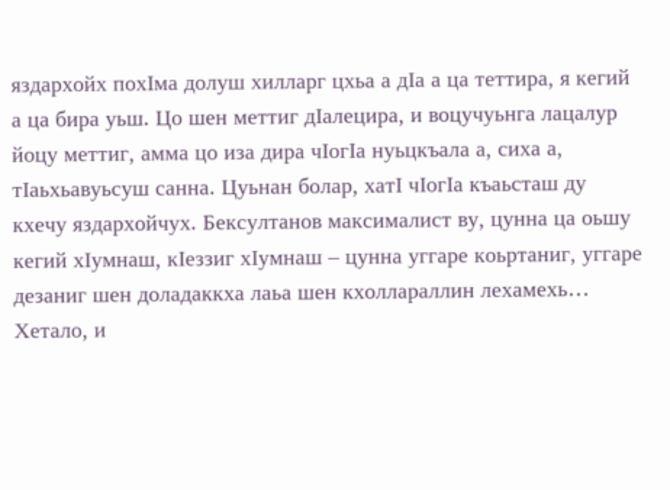яздархойх похIма долуш хилларг цхьа а дIа а ца теттира, я кегий а ца бира уьш. Цо шен меттиг дIалецира, и воцучуьнга лацалур йоцу меттиг, амма цо иза дира чIогIа нуьцкъала а, сиха а, тIаьхьавуьсуш санна. Цуьнан болар, хатI чIогIа къаьсташ ду кхечу яздархойчух. Бексултанов максималист ву, цунна ца оьшу кегий хIумнаш, кIеззиг хIумнаш – цунна уггаре коьртаниг, уггаре дезаниг шен доладаккха лаьа шен кхоллараллин лехамехь… Хетало, и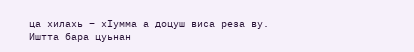ца хилахь – хIумма а доцуш виса реза ву.
Иштта бара цуьнан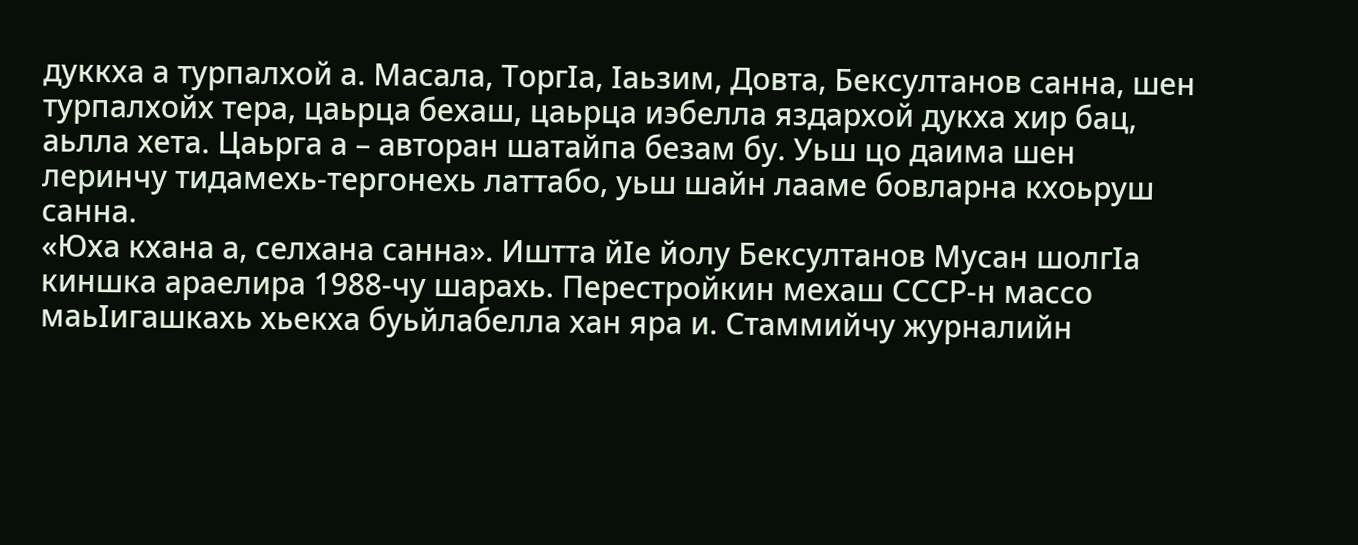дуккха а турпалхой а. Масала, ТоргIа, Iаьзим, Довта, Бексултанов санна, шен турпалхойх тера, цаьрца бехаш, цаьрца иэбелла яздархой дукха хир бац, аьлла хета. Цаьрга а – авторан шатайпа безам бу. Уьш цо даима шен леринчу тидамехь-тергонехь латтабо, уьш шайн лааме бовларна кхоьруш санна.
«Юха кхана а, селхана санна». Иштта йIе йолу Бексултанов Мусан шолгIа киншка араелира 1988-чу шарахь. Перестройкин мехаш СССР-н массо маьIигашкахь хьекха буьйлабелла хан яра и. Стаммийчу журналийн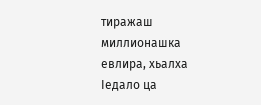тиражаш миллионашка евлира, хьалха Iедало ца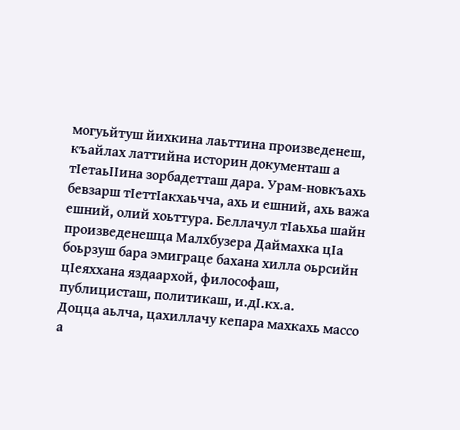могуьйтуш йихкина лаьттина произведенеш, къайлах латтийна историн документаш а тIетаьIIина зорбадетташ дара. Урам-новкъахь бевзарш тIеттIакхаьчча, ахь и ешний, ахь важа ешний, олий хоьттура. Беллачул тIаьхьа шайн произведенешца Малхбузера Даймахка цIа боьрзуш бара эмиграце бахана хилла оьрсийн цIеяххана яздаархой, философаш, публицисташ, политикаш, и.дI.кх.а.
Доцца аьлча, цахиллачу кепара махкахь массо а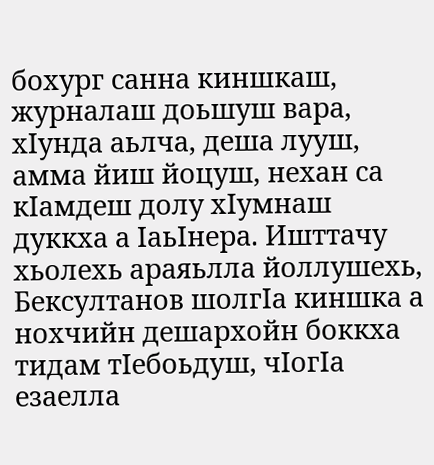бохург санна киншкаш, журналаш доьшуш вара, хIунда аьлча, деша лууш, амма йиш йоцуш, нехан са кIамдеш долу хIумнаш дуккха а IаьIнера. Ишттачу хьолехь араяьлла йоллушехь, Бексултанов шолгIа киншка а нохчийн дешархойн боккха тидам тIебоьдуш, чIогIа езаелла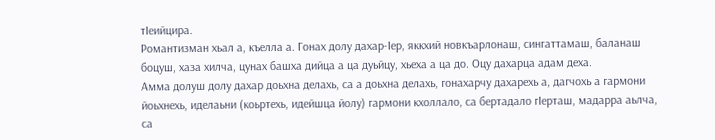тIеийцира.
Романтизман хьал а, къелла а. Гонах долу дахар-Iер, яккхий новкъарлонаш, сингаттамаш, баланаш боцуш, хаза хилча, цунах башха дийца а ца дуьйцу, хьеха а ца до. Оцу дахарца адам деха.
Амма долуш долу дахар доьхна делахь, са а доьхна делахь, гонахарчу дахарехь а, дагчохь а гармони йоьхнехь, иделаьни (коьртехь, идейшца йолу) гармони кхоллало, са бертадало гIерташ, мадарра аьлча, са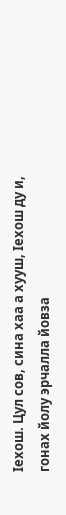Iехош. Цул сов, сина хаа а хууш, Iехош ду и, гонах йолу эрчалла йовза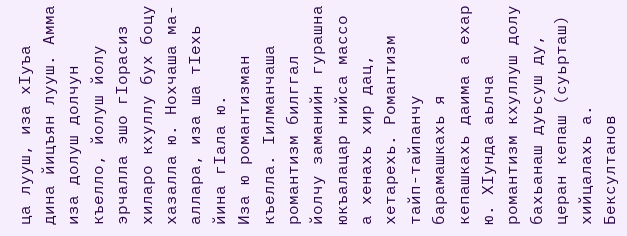ца лууш, иза хIуъа дина йицъян лууш. Амма иза долуш долчун къелло, йолуш йолу эрчалла эшо гIорасиз хиларо кхуллу бух боцу хазалла ю. Нохчаша ма-аллара, иза ша тIехь йина гIала ю.
Иза ю романтизман къелла. Iилманчаша романтизм билггал йолчу заманийн гурашна юкъалацар нийса массо а хенахь хир дац, хетарехь. Романтизм тайп-тайпанчу барамашкахь я кепашкахь даима а ехар ю. ХIунда аьлча романтизм кхуллуш долу бахьанаш дуьсуш ду, церан кепаш (суьрташ) хийцалахь а.
Бексултанов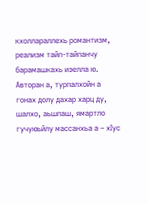кхоллараллехь романтизм, реализм тайп-тайпанчу барамашкахь иэелла ю.
Авторан а, турпалхойн а гонах долу дахар харц ду, шалхо, аьшпаш, ямартло гучуюьйлу массанхьа а – хIус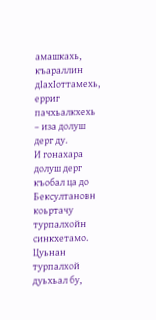амашкахь, къараллин дIахIоттамехь, ерриг пачхьалкхехь – иза долуш дерг ду.
И гонахара долуш дерг къобал ца до Бексултановн коьртачу турпалхойн синкхетамо. Цуьнан турпалхой дуьхьал бу,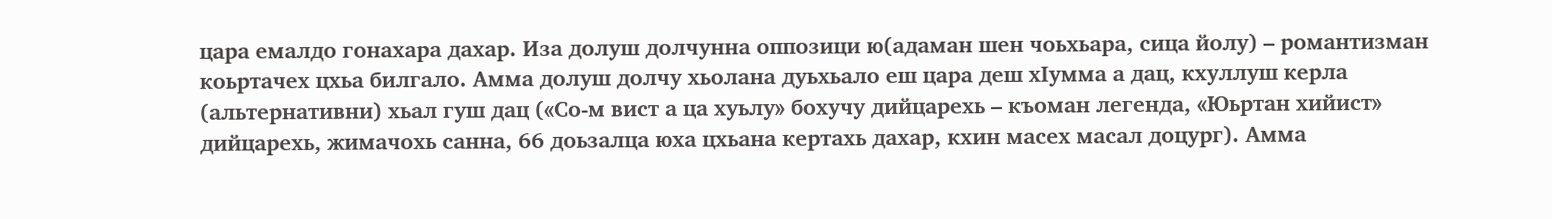цара емалдо гонахара дахар. Иза долуш долчунна оппозици ю(адаман шен чоьхьара, сица йолу) – романтизман коьртачех цхьа билгало. Амма долуш долчу хьолана дуьхьало еш цара деш хIумма а дац, кхуллуш керла (альтернативни) хьал гуш дац («Со-м вист а ца хуьлу» бохучу дийцарехь – къоман легенда, «Юьртан хийист» дийцарехь, жимачохь санна, 66 доьзалца юха цхьана кертахь дахар, кхин масех масал доцург). Амма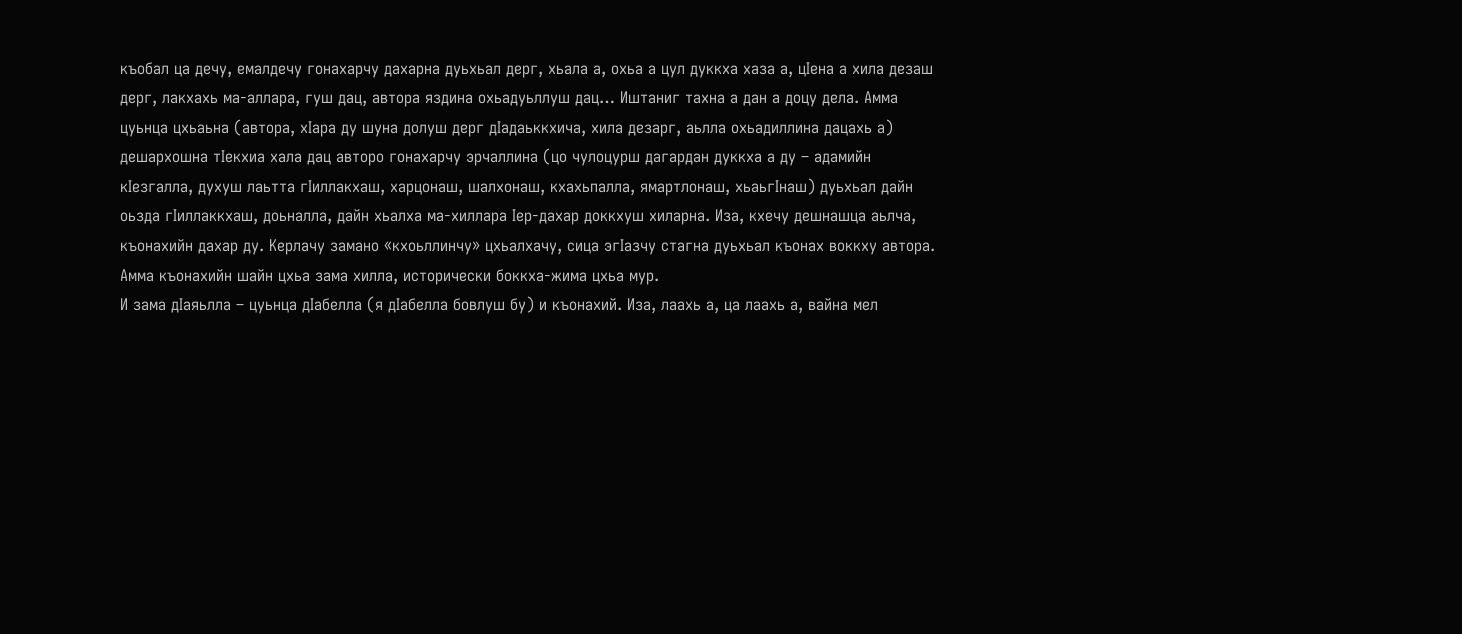къобал ца дечу, емалдечу гонахарчу дахарна дуьхьал дерг, хьала а, охьа а цул дуккха хаза а, цIена а хила дезаш дерг, лакхахь ма-аллара, гуш дац, автора яздина охьадуьллуш дац… Иштаниг тахна а дан а доцу дела. Амма цуьнца цхьаьна (автора, хIара ду шуна долуш дерг дIадаьккхича, хила дезарг, аьлла охьадиллина дацахь а) дешархошна тIекхиа хала дац авторо гонахарчу эрчаллина (цо чулоцурш дагардан дуккха а ду – адамийн кIезгалла, духуш лаьтта гIиллакхаш, харцонаш, шалхонаш, кхахьпалла, ямартлонаш, хьаьгIнаш) дуьхьал дайн оьзда гIиллаккхаш, доьналла, дайн хьалха ма-хиллара Iер-дахар доккхуш хиларна. Иза, кхечу дешнашца аьлча, къонахийн дахар ду. Керлачу замано «кхоьллинчу» цхьалхачу, сица эгIазчу стагна дуьхьал къонах воккху автора. Амма къонахийн шайн цхьа зама хилла, исторически боккха-жима цхьа мур.
И зама дIаяьлла – цуьнца дIабелла (я дIабелла бовлуш бу) и къонахий. Иза, лаахь а, ца лаахь а, вайна мел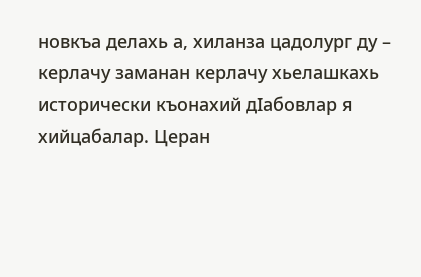новкъа делахь а, хиланза цадолург ду – керлачу заманан керлачу хьелашкахь исторически къонахий дIабовлар я хийцабалар. Церан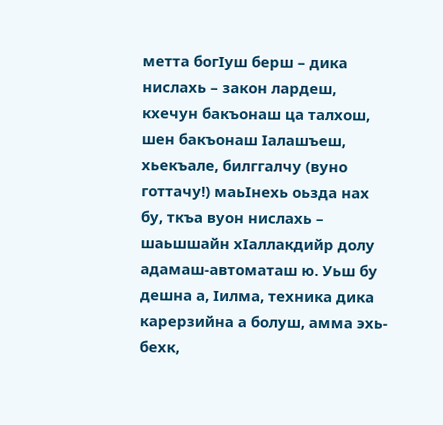метта богIуш берш – дика нислахь – закон лардеш, кхечун бакъонаш ца талхош, шен бакъонаш Iалашъеш, хьекъале, билггалчу (вуно готтачу!) маьIнехь оьзда нах бу, ткъа вуон нислахь – шаьшшайн хIаллакдийр долу адамаш-автоматаш ю. Уьш бу дешна а, Iилма, техника дика карерзийна а болуш, амма эхь-бехк,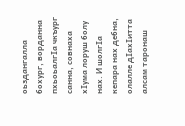оьздангалла бохург, ворданна пхьоьалгIа чкъург санна, совнаха хIума лоруш болу нах. И шолгIа кепара нах дебна, олалле дIахIитта алсам таронаш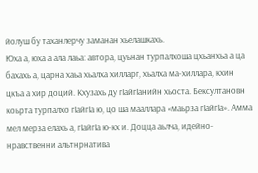йолуш бу таханлерчу заманан хьелашкахь.
Юха а, юха а ала лаьа: автора, цуьнан турпалхоша цхьанхьа а ца бахахь а, царна хаьа хьалха хилларг, хьалха ма-хиллара, кхин цкъа а хир доций. Кхузахь ду гIайгIанийн хьоста. Бексултановн коьрта турпалхо гIайгIа ю, цо ша мааллара «маьрза гIайгIа». Амма мел мерза елахь а, гIайгIа ю-кх и. Доцца аьлча, идейно-нравственни альтнрнатива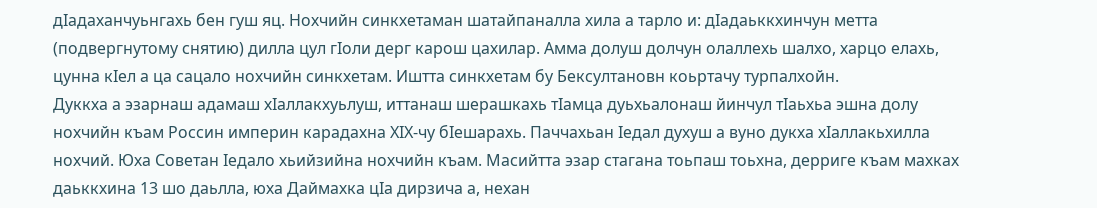дIадаханчуьнгахь бен гуш яц. Нохчийн синкхетаман шатайпаналла хила а тарло и: дIадаьккхинчун метта (подвергнутому снятию) дилла цул гIоли дерг карош цахилар. Амма долуш долчун олаллехь шалхо, харцо елахь, цунна кIел а ца сацало нохчийн синкхетам. Иштта синкхетам бу Бексултановн коьртачу турпалхойн.
Дуккха а эзарнаш адамаш хIаллакхуьлуш, иттанаш шерашкахь тIамца дуьхьалонаш йинчул тIаьхьа эшна долу нохчийн къам Россин империн карадахна ХIХ-чу бIешарахь. Паччахьан Iедал духуш а вуно дукха хIаллакьхилла нохчий. Юха Советан Iедало хьийзийна нохчийн къам. Масийтта эзар стагана тоьпаш тоьхна, дерриге къам махках даьккхина 13 шо даьлла, юха Даймахка цIа дирзича а, нехан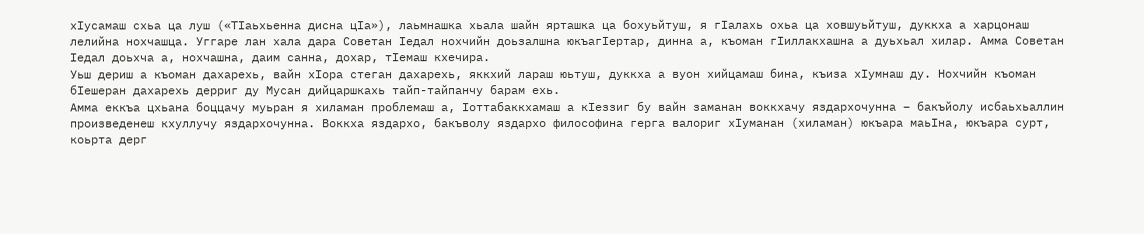хIусамаш схьа ца луш («ТIаьхьенна дисна цIа»), лаьмнашка хьала шайн ярташка ца бохуьйтуш, я гIалахь охьа ца ховшуьйтуш, дуккха а харцонаш лелийна нохчашца. Уггаре лан хала дара Советан Iедал нохчийн доьзалшна юкъагIертар, динна а, къоман гIиллакхашна а дуьхьал хилар. Амма Советан Iедал доьхча а, нохчашна, даим санна, дохар, тIемаш кхечира.
Уьш дериш а къоман дахарехь, вайн хIора стеган дахарехь, яккхий лараш юьтуш, дуккха а вуон хийцамаш бина, къиза хIумнаш ду. Нохчийн къоман бIешеран дахарехь дерриг ду Мусан дийцаршкахь тайп-тайпанчу барам ехь.
Амма еккъа цхьана боццачу муьран я хиламан проблемаш а, Iоттабаккхамаш а кIеззиг бу вайн заманан воккхачу яздархочунна – бакъйолу исбаьхьаллин произведенеш кхуллучу яздархочунна. Воккха яздархо, бакъволу яздархо философина герга валориг хIуманан (хиламан) юкъара маьIна, юкъара сурт, коьрта дерг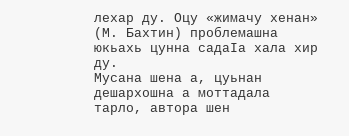лехар ду. Оцу «жимачу хенан» (М. Бахтин) проблемашна юкьахь цунна садаIа хала хир ду.
Мусана шена а, цуьнан дешархошна а моттадала тарло, автора шен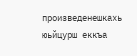произведенешкахь юьйцурш еккъа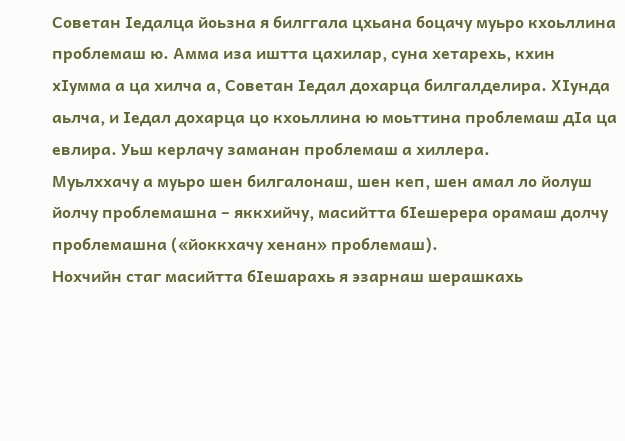Советан Iедалца йоьзна я билггала цхьана боцачу муьро кхоьллина проблемаш ю. Амма иза иштта цахилар, суна хетарехь, кхин хIумма а ца хилча а, Советан Iедал дохарца билгалделира. ХIунда аьлча, и Iедал дохарца цо кхоьллина ю моьттина проблемаш дIа ца евлира. Уьш керлачу заманан проблемаш а хиллера.
Муьлххачу а муьро шен билгалонаш, шен кеп, шен амал ло йолуш йолчу проблемашна – яккхийчу, масийтта бIешерера орамаш долчу проблемашна («йоккхачу хенан» проблемаш).
Нохчийн стаг масийтта бIешарахь я эзарнаш шерашкахь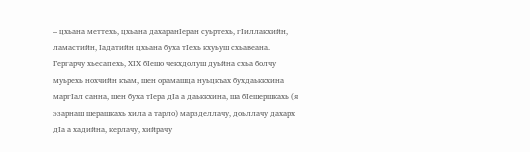– цхьана меттехь, цхьана дахаранIеран суьртехь, гIиллакхийн, ламастийн, Iадатийн цхьана буха тIехь кхуьуш схьавеана. Гергарчу хьесапехь, ХIХ бIешо чекхдолуш дуьйна схьа болчу муьрехь нохчийн къам, шен орамашца нуьцкъах бухдаьккхина маргIал санна, шен буха тIера дIа а даьккхина, ша бIешершкахь (я эзарнаш шерашкахь хила а тарло) марзделлачу, доьллачу дахарх дIа а хадийна, керлачу, хийрачу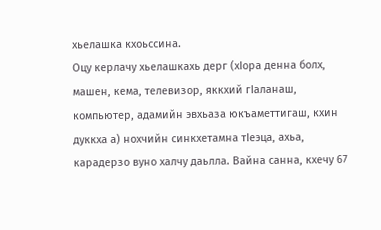хьелашка кхоьссина.
Оцу керлачу хьелашкахь дерг (хIора денна болх, машен, кема, телевизор, яккхий гIаланаш, компьютер, адамийн эвхьаза юкъаметтигаш, кхин дуккха а) нохчийн синкхетамна тIеэца, ахьа, карадерзо вуно халчу даьлла. Вайна санна, кхечу 67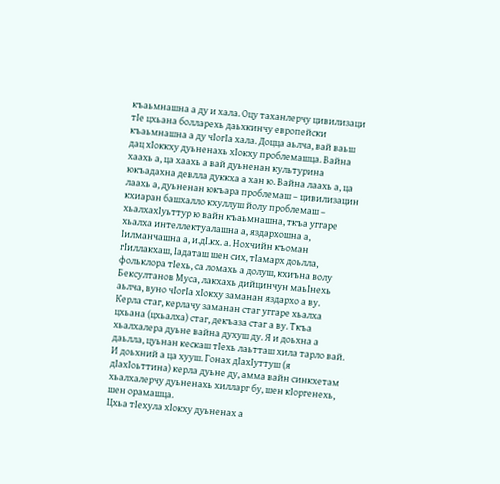къаьмнашна а ду и хала. Оцу таханлерчу цивилизаци тIе цхьана болларехь даьхкинчу европейски къаьмнашна а ду чIогIа хала. Доцца аьлча, вай ваьш дац хIоккху дуьненахь хIокху проблемашца. Вайна хаахь а, ца хаахь а вай дуьненан культурина юкъадахна девлла дуккха а хан ю. Вайна лаахь а, ца лаахь а, дуьненан юкъара проблемаш – цивилизацин кхиаран башхалло кхуллуш йолу проблемаш – хьалхахIуьттур ю вайн къаьмнашна, ткъа уггаре хьалха интеллектуалашна а, яздархошна а, Iилманчашна а, и.дI.кх. а. Нохчийн къоман гIиллакхаш, Iадаташ шен сих, тIамарх доьлла, фольклора тIехь, са ломахь а долуш, кхиъна волу Бексултанов Муса, лакхахь дийцинчун маьIнехь аьлча, вуно чIогIа хIокху заманан яздархо а ву.
Керла стаг, керлачу заманан стаг уггаре хьалха цхьана (цхьалха) стаг, декъаза стаг а ву. Ткъа хьалхалера дуьне вайна духуш ду. Я и доьхна а даьлла, цуьнан кескаш тIехь лаьтташ хила тарло вай. И доьхний а ца хууш. Гонах дIахIуттуш (я дIахIоьттина) керла дуьне ду, амма вайн синкхетам хьалхалерчу дуьненахь хилларг бу, шен кIоргенехь, шен орамашца.
Цхьа тIехула хIокху дуьненах а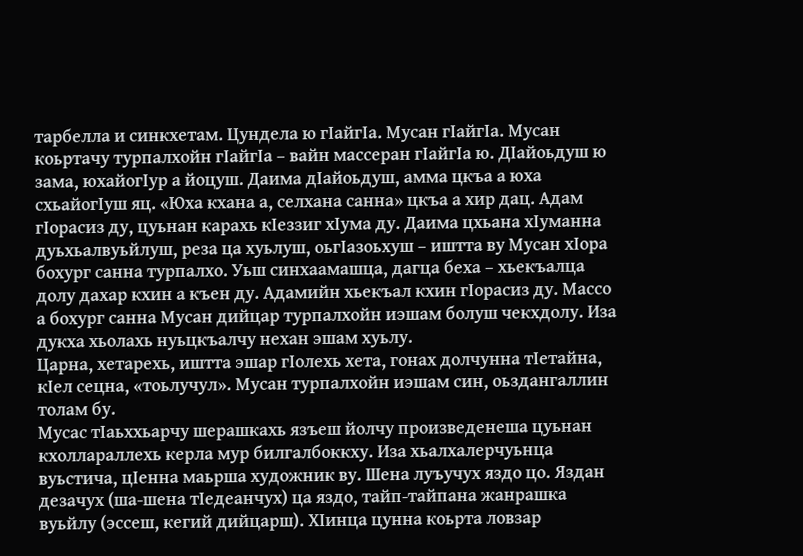тарбелла и синкхетам. Цундела ю гIайгIа. Мусан гIайгIа. Мусан коьртачу турпалхойн гIайгIа – вайн массеран гIайгIа ю. ДIайоьдуш ю зама, юхайогIур а йоцуш. Даима дIайоьдуш, амма цкъа а юха схьайогIуш яц. «Юха кхана а, селхана санна» цкъа а хир дац. Адам гIорасиз ду, цуьнан карахь кIеззиг хIума ду. Даима цхьана хIуманна дуьхьалвуьйлуш, реза ца хуьлуш, оьгIазоьхуш – иштта ву Мусан хIора бохург санна турпалхо. Уьш синхаамашца, дагца беха – хьекъалца долу дахар кхин а къен ду. Адамийн хьекъал кхин гIорасиз ду. Массо а бохург санна Мусан дийцар турпалхойн иэшам болуш чекхдолу. Иза дукха хьолахь нуьцкъалчу нехан эшам хуьлу.
Царна, хетарехь, иштта эшар гIолехь хета, гонах долчунна тIетайна, кIел сецна, «тоьлучул». Мусан турпалхойн иэшам син, оьздангаллин толам бу.
Мусас тIаьххьарчу шерашкахь язъеш йолчу произведенеша цуьнан кхоллараллехь керла мур билгалбоккху. Иза хьалхалерчуьнца вуьстича, цIенна маьрша художник ву. Шена луъучух яздо цо. Яздан дезачух (ша-шена тIедеанчух) ца яздо, тайп-тайпана жанрашка вуьйлу (эссеш, кегий дийцарш). ХIинца цунна коьрта ловзар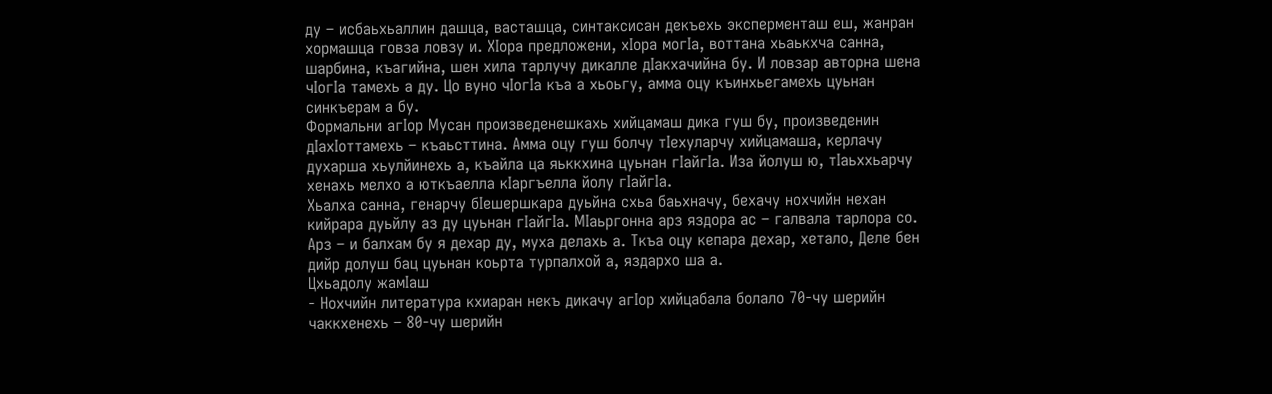ду – исбаьхьаллин дашца, васташца, синтаксисан декъехь эксперменташ еш, жанран хормашца говза ловзу и. ХIора предложени, хIора могIа, воттана хьаькхча санна, шарбина, къагийна, шен хила тарлучу дикалле дIакхачийна бу. И ловзар авторна шена чIогIа тамехь а ду. Цо вуно чIогIа къа а хьоьгу, амма оцу къинхьегамехь цуьнан синкъерам а бу.
Формальни агIор Мусан произведенешкахь хийцамаш дика гуш бу, произведенин дIахIоттамехь – къаьсттина. Амма оцу гуш болчу тIехуларчу хийцамаша, керлачу духарша хьулйинехь а, къайла ца яьккхина цуьнан гIайгIа. Иза йолуш ю, тIаьххьарчу хенахь мелхо а юткъаелла кIаргъелла йолу гIайгIа.
Хьалха санна, генарчу бIешершкара дуьйна схьа баьхначу, бехачу нохчийн нехан кийрара дуьйлу аз ду цуьнан гIайгIа. МӀаьргонна арз яздора ас – галвала тарлора со. Арз – и балхам бу я дехар ду, муха делахь а. Ткъа оцу кепара дехар, хетало, Деле бен дийр долуш бац цуьнан коьрта турпалхой а, яздархо ша а.
Цхьадолу жамIаш
- Нохчийн литература кхиаран некъ дикачу агIор хийцабала болало 70-чу шерийн чаккхенехь – 80-чу шерийн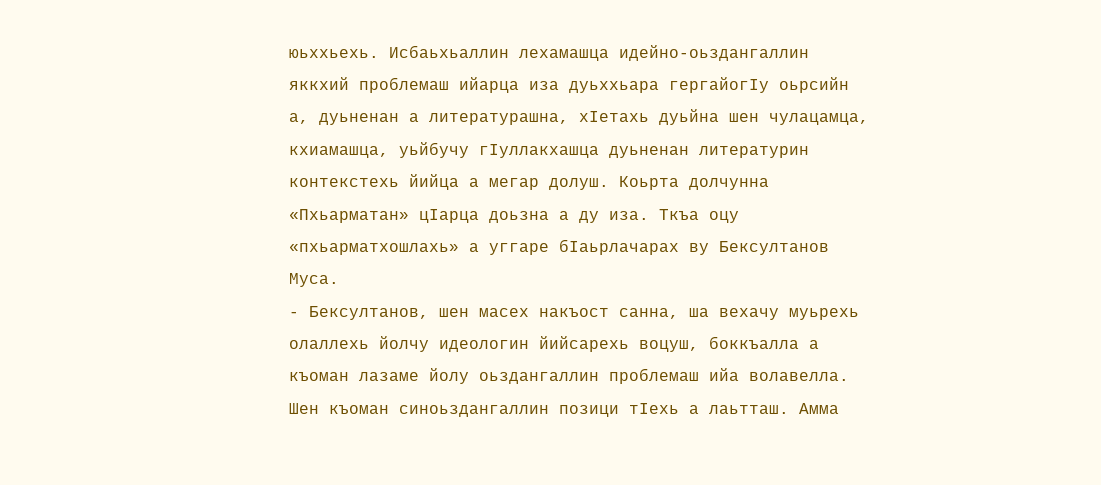юьххьехь. Исбаьхьаллин лехамашца идейно-оьздангаллин яккхий проблемаш ийарца иза дуьххьара гергайогIу оьрсийн а, дуьненан а литературашна, хIетахь дуьйна шен чулацамца, кхиамашца, уьйбучу гIуллакхашца дуьненан литературин контекстехь йийца а мегар долуш. Коьрта долчунна «Пхьарматан» цIарца доьзна а ду иза. Ткъа оцу «пхьарматхошлахь» а уггаре бIаьрлачарах ву Бексултанов Муса.
- Бексултанов, шен масех накъост санна, ша вехачу муьрехь олаллехь йолчу идеологин йийсарехь воцуш, боккъалла а къоман лазаме йолу оьздангаллин проблемаш ийа волавелла. Шен къоман синоьздангаллин позици тIехь а лаьтташ. Амма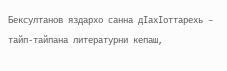Бексултанов яздархо санна дIахIоттарехь – тайп-тайпана литературни кепаш,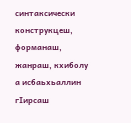синтаксически конструкцеш, форманаш, жанраш, кхиболу а исбаьхьаллин гIирсаш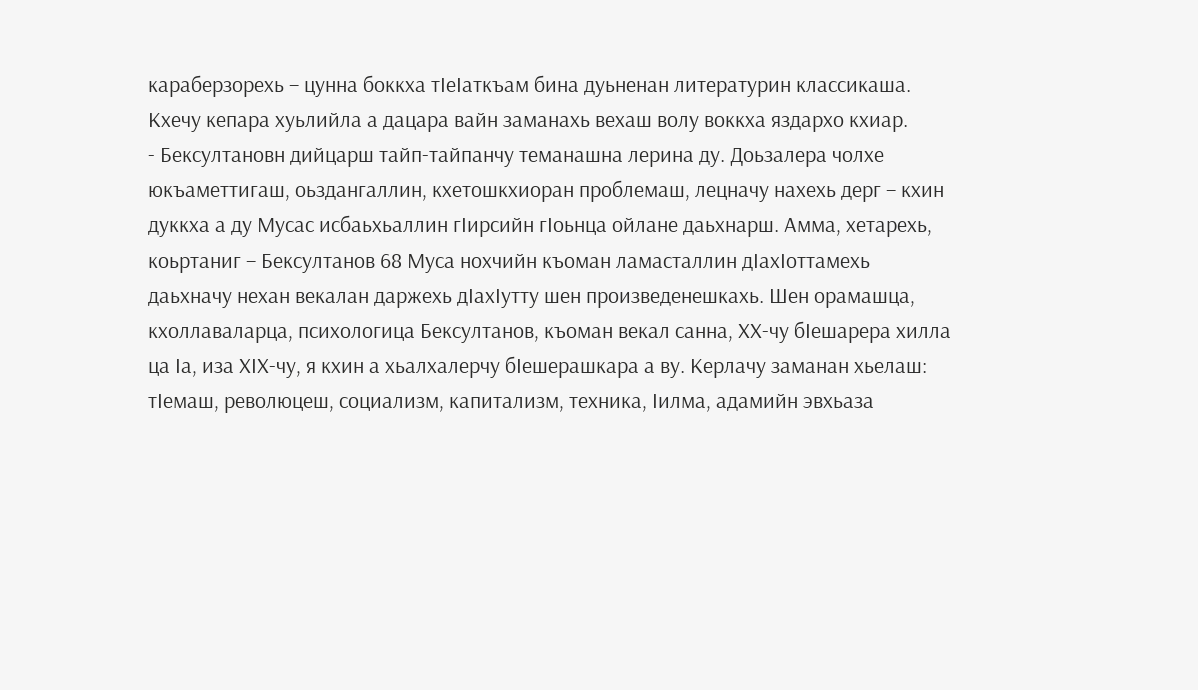караберзорехь – цунна боккха тIеIаткъам бина дуьненан литературин классикаша. Кхечу кепара хуьлийла а дацара вайн заманахь вехаш волу воккха яздархо кхиар.
- Бексултановн дийцарш тайп-тайпанчу теманашна лерина ду. Доьзалера чолхе юкъаметтигаш, оьздангаллин, кхетошкхиоран проблемаш, лецначу нахехь дерг – кхин дуккха а ду Мусас исбаьхьаллин гIирсийн гIоьнца ойлане даьхнарш. Амма, хетарехь, коьртаниг – Бексултанов 68 Муса нохчийн къоман ламасталлин дIахIоттамехь даьхначу нехан векалан даржехь дIахIутту шен произведенешкахь. Шен орамашца, кхоллаваларца, психологица Бексултанов, къоман векал санна, ХХ-чу бIешарера хилла ца Iа, иза ХIХ-чу, я кхин а хьалхалерчу бIешерашкара а ву. Керлачу заманан хьелаш: тIемаш, революцеш, социализм, капитализм, техника, Iилма, адамийн эвхьаза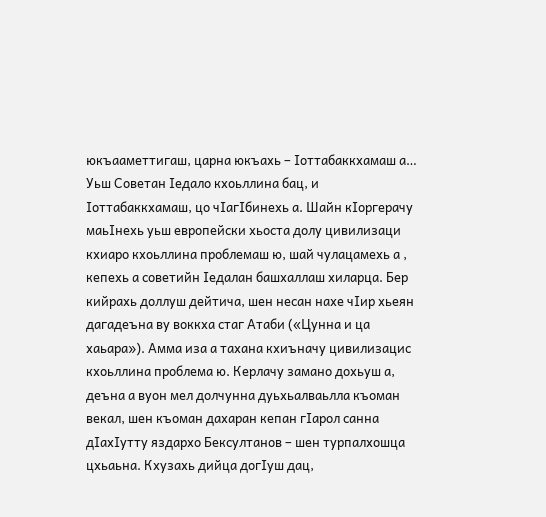юкъааметтигаш, царна юкъахь – Iоттабаккхамаш а…
Уьш Советан Iедало кхоьллина бац, и Iоттабаккхамаш, цо чIагIбинехь а. Шайн кIоргерачу маьIнехь уьш европейски хьоста долу цивилизаци кхиаро кхоьллина проблемаш ю, шай чулацамехь а , кепехь а советийн Iедалан башхаллаш хиларца. Бер кийрахь доллуш дейтича, шен несан нахе чIир хьеян дагадеъна ву воккха стаг Атаби («Цунна и ца хаьара»). Амма иза а тахана кхиъначу цивилизацис кхоьллина проблема ю. Керлачу замано дохьуш а, деъна а вуон мел долчунна дуьхьалваьлла къоман векал, шен къоман дахаран кепан гIарол санна дIахIутту яздархо Бексултанов – шен турпалхошца цхьаьна. Кхузахь дийца догIуш дац,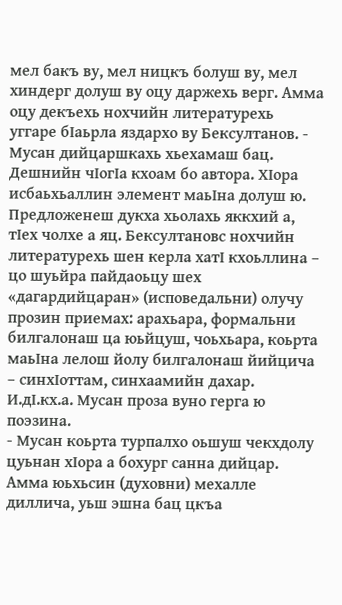мел бакъ ву, мел ницкъ болуш ву, мел хиндерг долуш ву оцу даржехь верг. Амма оцу декъехь нохчийн литературехь уггаре бIаьрла яздархо ву Бексултанов. - Мусан дийцаршкахь хьехамаш бац. Дешнийн чIогIа кхоам бо автора. ХIора исбаьхьаллин элемент маьIна долуш ю. Предложенеш дукха хьолахь яккхий а, тIех чолхе а яц. Бексултановс нохчийн литературехь шен керла хатI кхоьллина – цо шуьйра пайдаоьцу шех «дагардийцаран» (исповедальни) олучу прозин приемах: арахьара, формальни билгалонаш ца юьйцуш, чоьхьара, коьрта маьIна лелош йолу билгалонаш йийцича – синхIоттам, синхаамийн дахар. И.дI.кх.а. Мусан проза вуно герга ю поэзина.
- Мусан коьрта турпалхо оьшуш чекхдолу цуьнан хIора а бохург санна дийцар. Амма юьхьсин (духовни) мехалле диллича, уьш эшна бац цкъа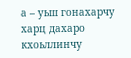а – уьш гонахарчу харц дахаро кхоьллинчу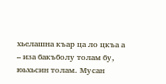хьелашна къар ца ло цкъа а – иза бакъболу толам бу, юьхьсин толам. Мусан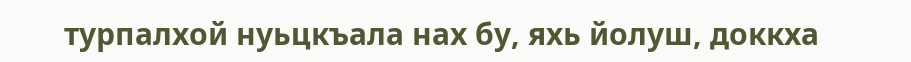турпалхой нуьцкъала нах бу, яхь йолуш, доккха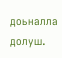доьналла долуш.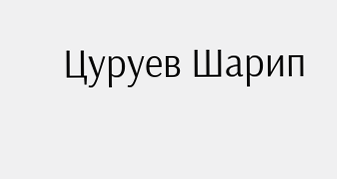Цуруев Шарип